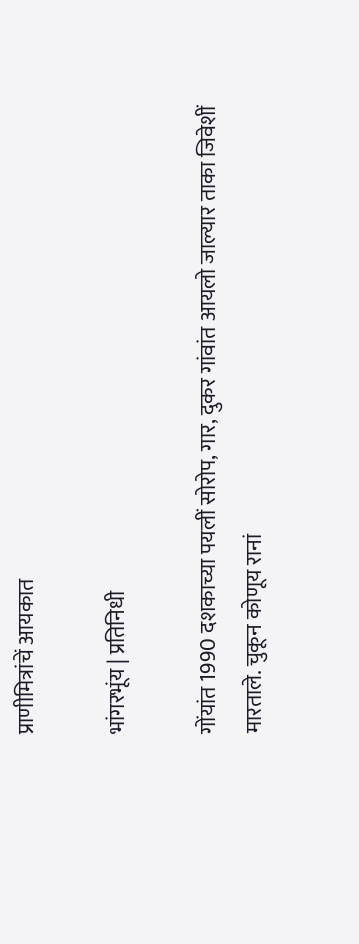प्राणीमित्रांचें आयकात

भांगरभूंय | प्रतिनिधी

गोंयांत 1990 दशकाच्या पयलीं सोरोप, गार, दुकर गांवांत आयलो जाल्यार ताका जिवेशीं मारताले. चुकून कोणूय रानां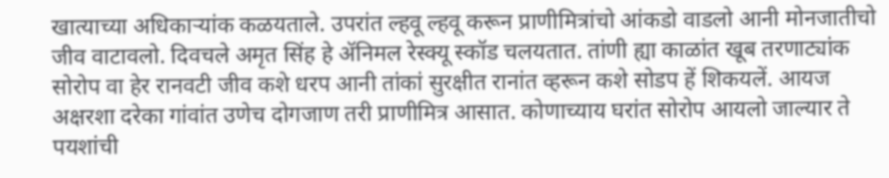खात्याच्या अधिकाऱ्यांक कळयताले. उपरांत ल्हवू ल्हवू करून प्राणीमित्रांचो आंकडो वाडलो आनी मोनजातीचो जीव वाटावलो. दिवचले अमृत सिंह हे ॲनिमल रेस्क्यू स्कॉड चलयतात. तांणी ह्या काळांत खूब तरणाट्यांक सोरोप वा हेर रानवटी जीव कशे धरप आनी तांकां सुरक्षीत रानांत व्हरून कशे सोडप हें शिकयलें. आयज अक्षरशा दरेका गांवांत उणेच दोगजाण तरी प्राणीमित्र आसात. कोणाच्याय घरांत सोरोप आयलो जाल्यार ते पयशांची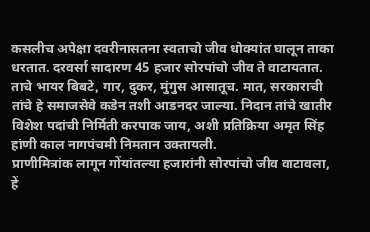कसलीच अपेक्षा दवरीनासतना स्वताचो जीव धोक्यांत घालून ताका धरतात. दरवर्सा सादारण 45 हजार सोरपांचो जीव ते वाटायतात. ताचे भायर बिबटे, गार, दुकर, मुंगुस आसातूच. मात, सरकाराची तांचे हे समाजसेवे कडेन तशी आडनदर जाल्या. निदान तांचे खातीर विशेश पदांची निर्मिती करपाक जाय, अशी प्रतिक्रिया अमृत सिंह हांणी काल नागपंचमी निमतान उक्तायली.
प्राणीमित्रांक लागून गोंयांतल्या हजारांनी सोरपांचो जीव वाटावला, हें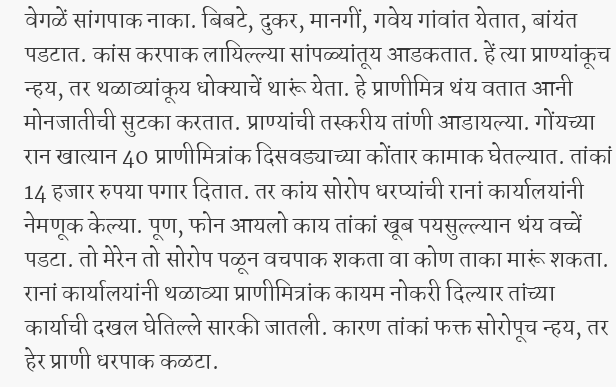वेगळें सांगपाक नाका. बिबटे, दुकर, मानगीं, गवेय गांवांत येतात, बांयंत पडटात. कांस करपाक लायिल्ल्या सांपळ्यांतूय आडकतात. हें त्या प्राण्यांकूच न्हय, तर थळाव्यांकूय धोक्याचें थारूं येता. हे प्राणीमित्र थंय वतात आनी मोनजातीची सुटका करतात. प्राण्यांची तस्करीय तांणी आडायल्या. गोंयच्या रान खात्यान 40 प्राणीमित्रांक दिसवड्याच्या कोंतार कामाक घेतल्यात. तांकां 14 हजार रुपया पगार दितात. तर कांय सोरोप धरप्यांची रानां कार्यालयांनी नेमणूक केल्या. पूण, फोन आयलो काय तांकां खूब पयसुल्ल्यान थंय वच्चें पडटा. तो मेरेन तो सोरोप पळून वचपाक शकता वा कोण ताका मारूं शकता. रानां कार्यालयांनी थळाव्या प्राणीमित्रांक कायम नोकरी दिल्यार तांच्या कार्याची दखल घेतिल्ले सारकी जातली. कारण तांकां फक्त सोरोपूच न्हय, तर हेर प्राणी धरपाक कळटा.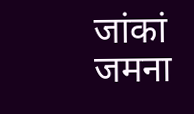जांकां जमना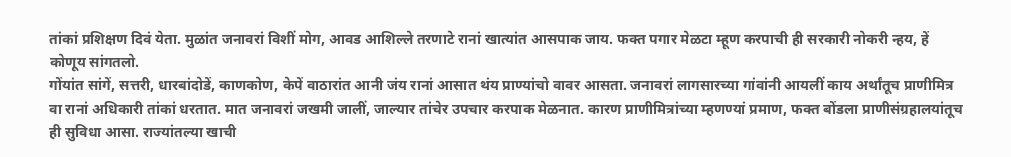तांकां प्रशिक्षण दिवं येता. मुळांत जनावरां विशीं मोग, आवड आशिल्ले तरणाटे रानां खात्यांत आसपाक जाय. फक्त पगार मेळटा म्हूण करपाची ही सरकारी नोकरी न्हय, हें कोणूय सांगतलो.
गोंयांत सांगें, सत्तरी, धारबांदोडें, काणकोण, केपें वाठारांत आनी जंय रानां आसात थंय प्राण्यांचो वावर आसता. जनावरां लागसारच्या गांवांनी आयलीं काय अर्थांतूच प्राणीमित्र वा रानां अधिकारी तांकां धरतात. मात जनावरां जखमी जालीं, जाल्यार तांचेर उपचार करपाक मेळनात. कारण प्राणीमित्रांच्या म्हणण्यां प्रमाण, फक्त बोंडला प्राणीसंग्रहालयांतूच ही सुविधा आसा. राज्यांतल्या खाची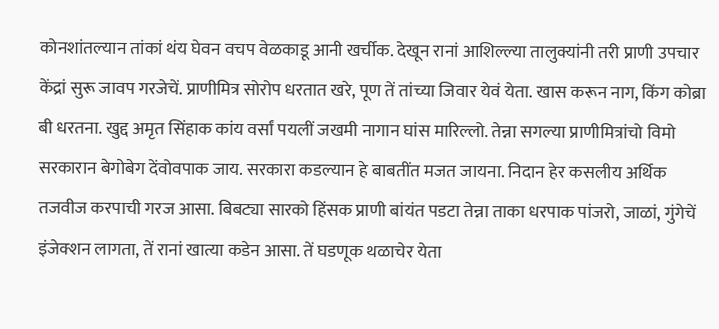कोनशांतल्यान तांकां थंय घेवन वचप वेळकाडू आनी खर्चीक. देखून रानां आशिल्ल्या तालुक्यांनी तरी प्राणी उपचार केंद्रां सुरू जावप गरजेचें. प्राणीमित्र सोरोप धरतात खरे, पूण तें तांच्या जिवार येवं येता. खास करून नाग, किंग कोब्रा बी धरतना. खुद्द अमृत सिंहाक कांय वर्सां पयलीं जखमी नागान घांस मारिल्लो. तेन्ना सगल्या प्राणीमित्रांचो विमो सरकारान बेगोबेग देंवोवपाक जाय. सरकारा कडल्यान हे बाबतींत मजत जायना. निदान हेर कसलीय अर्थिक तजवीज करपाची गरज आसा. बिबट्या सारको हिंसक प्राणी बांयंत पडटा तेन्ना ताका धरपाक पांजरो, जाळां, गुंगेचें इंजेक्शन लागता, तें रानां खात्या कडेन आसा. तें घडणूक थळाचेर येता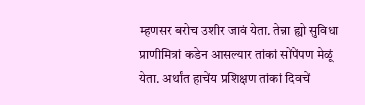म्हणसर बरोच उशीर जावं येता. तेन्ना ह्यो सुविधा प्राणीमित्रां कडेन आसल्यार तांकां सोंपेंपण मेळूं येता. अर्थांत हाचेंय प्रशिक्षण तांकां दिवचें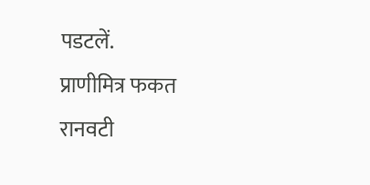पडटलें.
प्राणीमित्र फकत रानवटी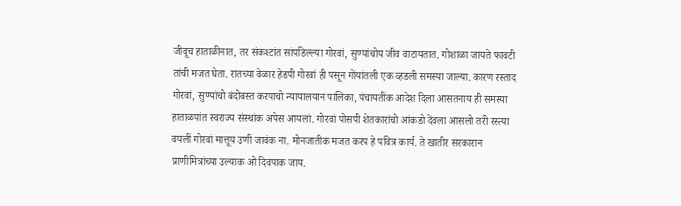जीवूच हाताळीनात, तर संकश्टांत सांपडिल्ल्या गोरवां, सुण्यांचोय जीव वाटायतात. गोशाळा जायते फावटी तांची मजत घेता. रातच्या वेळार हेडपी गोरवां ही पसून गोंयांतली एक व्हडली समस्या जाल्या. कारण रस्ताद गोरवां, सुण्यांचो बंदोबस्त करपाचो न्यायालयान पालिका, पंचायतींक आदेश दिला आसतनाय ही समस्या हाताळपांत स्वराज्य संस्थांक अपेस आयलां. गोरवां पोसपी शेतकारांचो आंकडो देंवला आसलो तरी रस्त्या वयलीं गोरवां मात्तूय उणीं जावंक ना. मोनजातीक मजत करप हे पवित्र कार्य. ते खातीर सरकारान प्राणीमित्रांच्या उल्याक ओ दिवपाक जाय.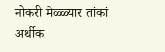नोकरी मेळ्ळ्यार तांकां अर्थीक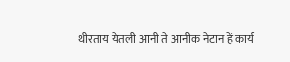थीरताय येतली आनी ते आनीक नेटान हें कार्य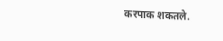करपाक शकतले.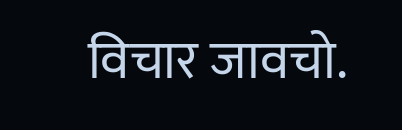विचार जावचो.